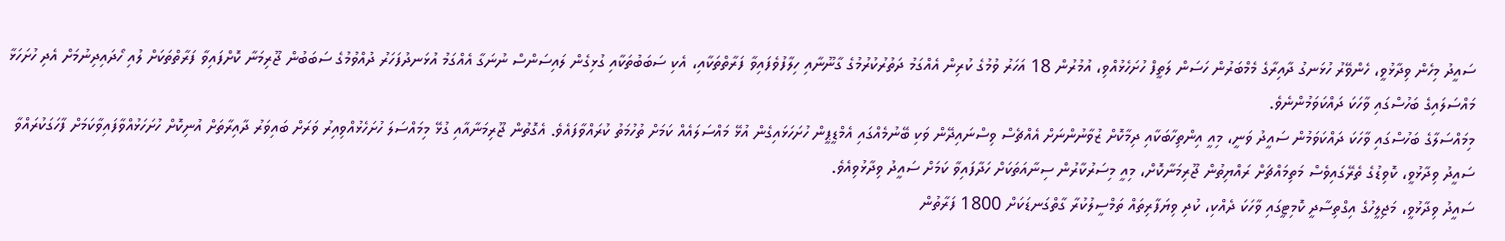ސައީދު މިހެން ވިދާޅުވީ، ހެންވޭރު ހުޅަނގު ދާއިރާގެ މެމްބަރުން ހަސަން ލަތީފް ހުށަހެޅުއްވި، އުމުރުން 18 އަހަރު ވުމުގެ ކުރިން އެއްގަމު ދަތުރުކުރުމުގެ ގާނޫނާއި ހިލާފުވެފައިވާ ފަރާތްތަކާއި، އެކި ސަބަބުތަކާއި ގުޅިގެން ލައިސަންސް ނުނަގާ އެއްގަމު އުޅަނދުފަހަރު ދުއްވުމުގެ ސަބަބުން ޖޫރިމަނާ ކޮށްފައިވާ ފަރާތްތަކަށް ލުއި ހޯދައިދިނުމަށް އެދި ހުށަހަޅާ މައްސަލައިގެ ބަހުސްގައި ވާހަކަ ދައްކަވަމުންނެވެ.
މިމައްސަލާގެ ބަހުސްގައި ވާހަކަ ދައްކަވަމުން ސައީދު ވަނީ، މިއީ އިންތިހާބަކާއި ދިމާކޮށް ޒުވާނުންނަށް އެއްޗެސް ވިސްނައިދޭން ވަކި ބޭނުމެއްގައި އެމްޑީޕީން ހުށަހަޅައިގެން އުޅޭ މައްސަލައެއް ކަމަށް ތުހުމަތު ކުރައްވާފައެވެ. އެގޮތުން ޖޫރިމަނާއާއި ގުޅޭ މިމައްސަލަ ހުށަހެޅުއްވިއިރު ވަރަށް ބައިވަރު ދާއިރާތަށް އުނިކޮށް ހުށަހަޅުއްވާފައިވާކަމަށް ފާހަގަކުރައްވާ ސައީދު ވިދާޅުވީ، ކޮވިޑުގެ ތެރޭގައިވެސް މަތިމައްޗަށް ރައްޔިތުން ޖޫރިމަނާކޮށް، މިއީ މިސަރުކާރުން ސިނާއަތަކަށް ހަދާފައިވާ ކަމަށް ސައީދު ވިދާޅުވިއެވެ.
ސައީދު ވިދާޅުވީ، މަޖިލީހުގެ އިގްތިސާދީ ކޮމިޓީގައި ވާހަކަ ދެއްކި، ކުދި ވިޔަފާރިތައް ތަމްސީލުކުރާ ގާތްގަނޑަކަށް 1800 ފަރާތުން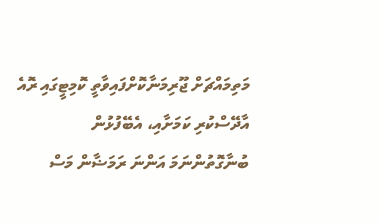މަތިމައްޗަށް ޖޫރިމަނާކޮށްފައިވާތީ ކޮމިޓީގައި ރޮއެ އާދޭސްކުރި ކަމަށާއި، އެބޭފުޅުން ބުނާގޮތުންނަމަ އަންނަ ރަމަޟާން މަސް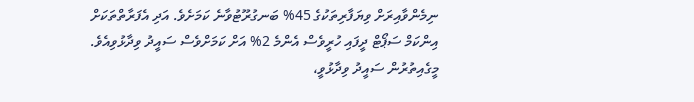ނިމެންވާއިރަށް ވިޔަފާރިތަކުގެ 45% ބަނގުރޫޓުވާނެ ކަމަށެވެ. އަދި އެފަރާތްތަކަށް އިންކަމް ސަޕޯޓް ދީފައި ހުރީވެސް އެންމެ 2% އަށް ކަމަށްވެސް ސައީދު ވިދާޅުވިއެވެ.
މީގެއިތުރުން ސައީދު ވިދާޅުވީ،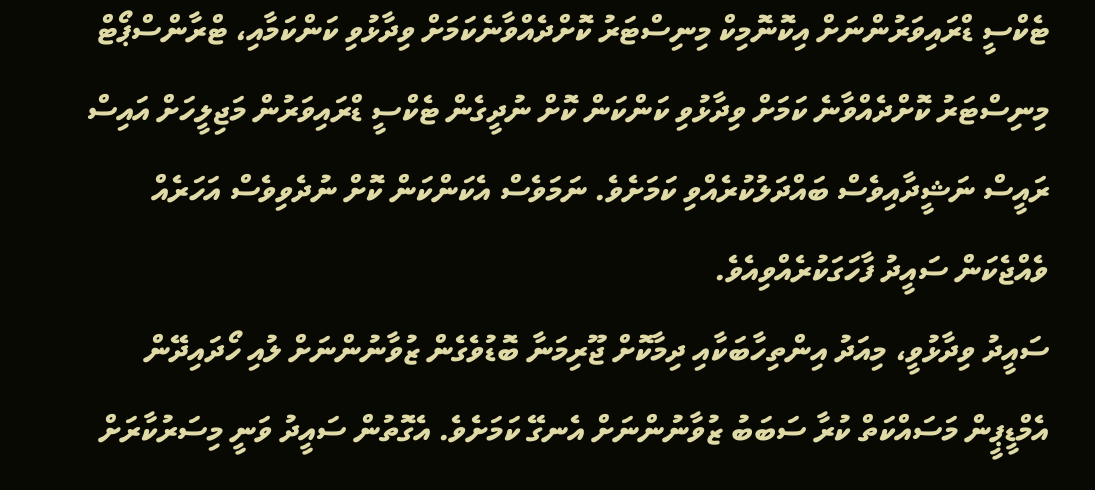ޓެކްސީ ޑްރައިވަރުންނަށް އިކޮނޮމިކް މިނިސްޓަރު ކޮށްދެއްވާނެކަމަށް ވިދާޅުވި ކަންކަމާއި، ޓްރާންސްޕޯޓް މިނިސްޓަރު ކޮށްދެއްވާނެ ކަމަށް ވިދާޅުވި ކަންކަން ކޮށް ނުދީގެން ޓެކްސީ ޑްރައިވަރުން މަޖިލީހަށް އައިސް ރައީސް ނަޝީދާއިވެސް ބައްދަލުކުރެއްވި ކަމަށެވެ. ނަމަވެސް އެކަންކަން ކޮށް ނުދެވިވެސް އަހަރެއް ވެއްޖެކަން ސައީދު ފާހަގަކުރެއްވިއެވެ.
ސައީދު ވިދާޅުވީ، މިއަދު އިންތިހާބަކާއި ދިމާކޮށް ޖޫރިމަނާ ބޮޑުވެގެން ޒުވާނުންނަށް ލުއި ހޯދައިދޭން އެމްޑީޕީން މަސައްކަތް ކުރާ ސަބަބު ޒުވާނުންނަށް އެނގޭ ކަމަށެވެ. އެގޮތުން ސައީދު ވަނީ މިސަރުކާރަށް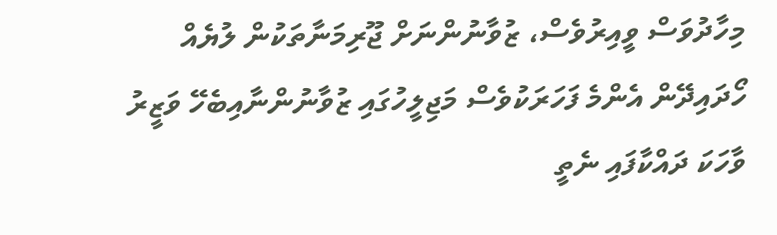މިހާދުވަސް ވީއިރުވެސް، ޒުވާނުންނަށް ޖޫރިމަނާތަކުން ލުޔެއް ހޯދައިދޭން އެންމެ ފަހަރަކުވެސް މަޖިލީހުގައި ޒުވާނުންނާއިބެހޭ ވަޒީރު ވާހަކަ ދައްކާފައި ނެތީ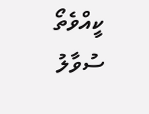ކީއްވެތޯ ސުވާލު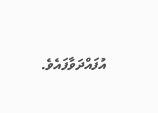އުފައްދަވާފައެވެ.